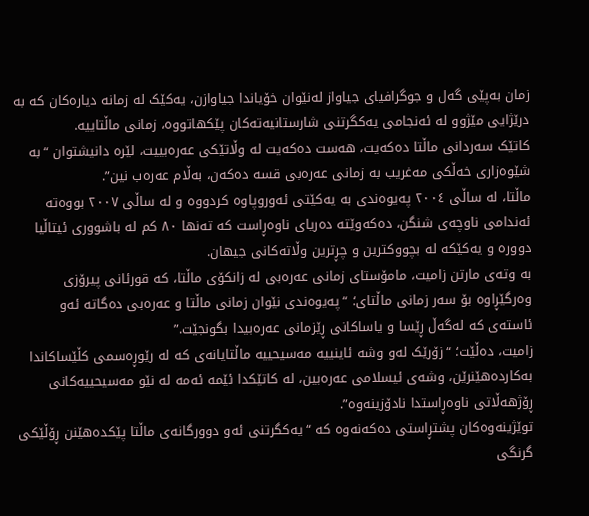زمان بەپێی گەل و جوگرافیای جیاواز لەنێوان خۆیاندا جیاوازن، یەکێک لە زمانە دیارەکان کە بە درێژایی مێژوو لە ئەنجامی یەکگرتنی شارستانیەتەکان پێکهاتووە، زمانی ماڵتاییە.
کاتێک سەردانی ماڵتا دەکەیت، هەست دەکەیت لە وڵاتێکی عەرەبییت، لێرە دانیشتوان “بە شێوەزاری خەڵکی مەغریب بە زمانی عەرەبی قسە دەکەن، بەڵام عەرەب نین”.
ماڵتا، لە ساڵی ٢٠٠٤ پەیوەندی بە یەکێتی ئەوروپاوە کردووە و لە ساڵی ٢٠٠٧ بووەتە ئەندامی ناوچەی شنگن، دەکەوێتە دەریای ناوەڕاست کە تەنها ٨٠ کم لە باشووری ئیتاڵیا دوورە و یەکێکە لە بچووکترین و چڕترین وڵاتەکانی جیهان.
بە وتەی مارتن زامیت، مامۆستای زمانی عەرەبی لە زانکۆی ماڵتا، کە قورئانی پیرۆزی وەرگێڕاوە بۆ سەر زمانی ماڵتای؛ “پەیوەندی نێوان زمانی ماڵتا و عەرەبی دەگاتە ئەو ئاستەی کە لەگەڵ ڕێسا و یاساکانی ڕێزمانی عەرەبیدا بگونجێت.”
زامیت، دەڵێت؛ “زۆرێک لەو وشە ئاینییە مەسیحییە ماڵتایانەی کە لە رێوڕەسمی کڵێساکاندا بەکاردەهێنرێن، وشەی ئیسلامی عەرەبین، لە کاتێکدا ئێمە ئەمە لە نێو مەسیحییەکانی ڕۆژهەڵاتی ناوەڕاستدا نادۆزینەوە”.
توێژینەوەکان پشتڕاستی دەکەنەوە کە “یەکگرتنی ئەو دوورگانەی ماڵتا پێکدەهێنن ڕۆڵێکی گرنگی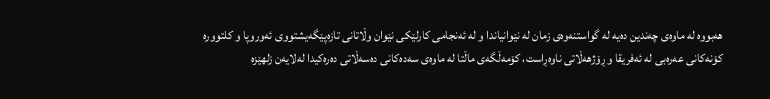هەبووە لە ماوەی چەندین دەیە لە گواستنەوەی زمان لە نێوانیاندا و لە ئەنجامی کارلێکی نێوان وڵاتانی تازەپێگەیشتووی ئەوروپا و کلتوورە کۆنەکانی عەرەبی لە ئەفریقا و ڕۆژهەڵاتی ناوەڕاست، کۆمەڵگەی ماڵتا لە ماوەی سەدەکانی دەسەڵاتی دەرەکیدا لەلایەن زلهێزە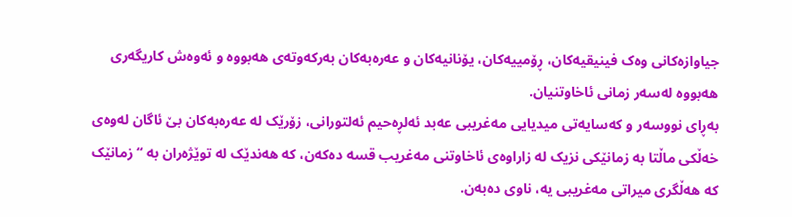جیاوازەکانی وەک فینیقیەکان، ڕۆمییەکان، یۆنانیەکان و عەرەبەکان بەرکەوتەی هەبووە و ئەوەش کاریگەری هەبووە لەسەر زمانی ئاخاوتنیان.
بەڕای نووسەر و کەسایەتی میدیایی مەغریبی عەبد ئەلڕەحیم ئەلتورانی، زۆرێک لە عەرەبەکان بێ ئاگان لەوەی خەڵکی ماڵتا بە زمانێکی نزیک لە زاراوەی ئاخاوتنی مەغریب قسە دەکەن، کە هەندێک لە توێژەران بە “زمانێک کە هەڵگری میراتی مەغریبی یە، ناوی دەبەن.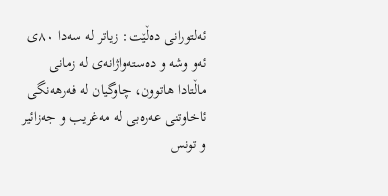ئەلتورانی دەڵێت: زیاتر لە سەدا ٨٠ی ئەو وشە و دەستەواژانەی لە زمانی ماڵتادا هاتوون، چاوگیان لە فەرهەنگی ئاخاوتنی عەرەبی لە مەغریب و جەزائیر و تونس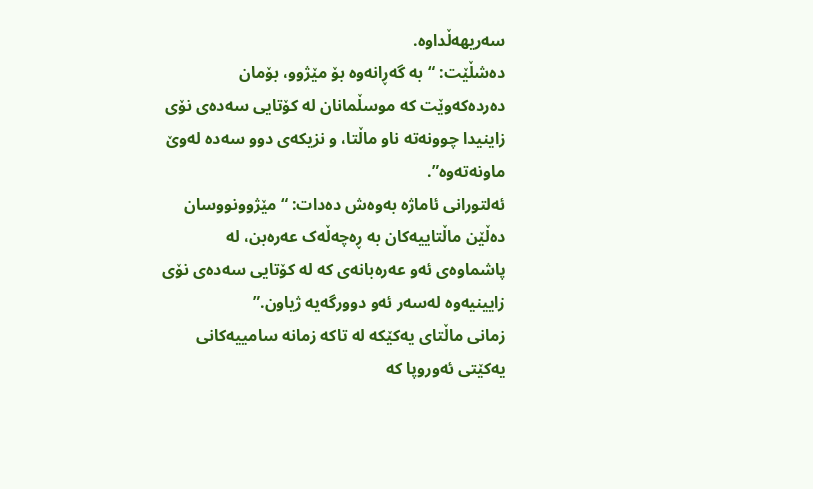سەریهەڵداوە.
دەشڵێت: “بە گەڕانەوە بۆ مێژوو، بۆمان دەردەکەوێت کە موسڵمانان لە کۆتایی سەدەی نۆی زاینیدا چوونەتە ناو ماڵتا، و نزیکەی دوو سەدە لەوێ ماونەتەوە”.
ئەلتورانی ئاماژە بەوەش دەدات: “مێژوونووسان دەڵێن ماڵتاییەکان بە ڕەچەڵەک عەرەبن، لە پاشماوەی ئەو عەرەبانەی کە لە کۆتایی سەدەی نۆی زایینیەوە لەسەر ئەو دوورگەیە ژیاون.”
زمانی ماڵتای یەکێکە لە تاکە زمانە سامییەکانی یەکێتی ئەوروپا کە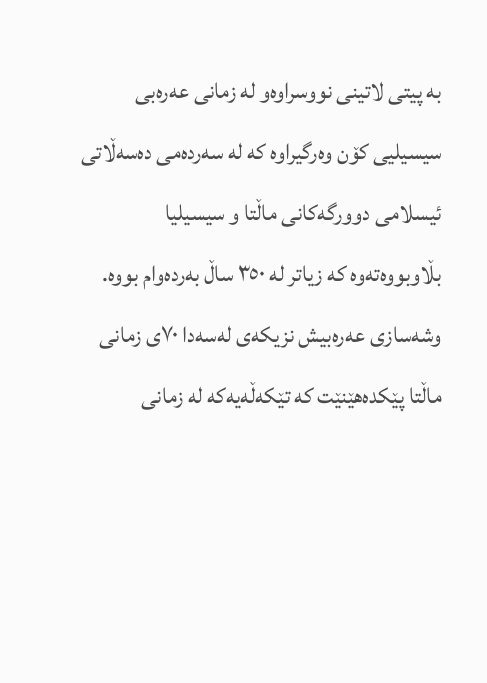بە پیتی لاتینی نووسراوەو لە زمانی عەرەبی سیسیلیی کۆن وەرگیراوە کە لە سەردەمی دەسەڵاتی ئیسلامی دوورگەکانی ماڵتا و سیسیلیا بڵاوبووەتەوە کە زیاتر لە ٣٥٠ ساڵ بەردەوام بووە.
وشەسازی عەرەبیش نزیکەی لەسەدا ٧٠ی زمانی ماڵتا پێکدەهێنێت کە تێکەڵەیەکە لە زمانی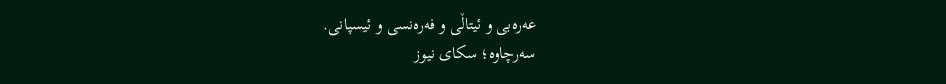عەرەبی و ئیتاڵی و فەرەنسی و ئیسپانی.
سەرچاوە؛ سکای نیوز